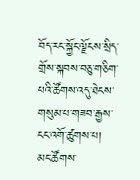བོད་རང་སྐྱོང་ལྗོངས་སྲིད་གྲོས་སྐབས་བཅུ་གཅིག་པའི་ཚོགས་འདུ་ཐེངས་གསུམ་པ་གཟབ་རྒྱས་ངང་འགོ་ཚུགས་པ། མང་ཚོགས་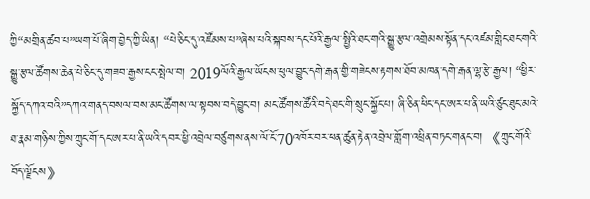ཀྱི“མགྲིན་ཚབ་པ”ཡག་པོ་ཞིག་བྱེད་ཀྱི་ཡིན། “པེ་ཅིང་དུ་འཛོམས་པ”ཞེས་པའི་སྐབས་དང་པོའི་རྒྱལ་སྤྱིའི་ཐང་གའི་སྒྱུ་རྩལ་འགྲེམས་སྟོན་དང་འཛམ་གླིང་ཐང་གའི་སྒྱུ་རྩལ་ཚོགས་ཆེན་པེ་ཅིང་དུ་གཟབ་རྒྱས་ངང་སྤེལ་བ། 2019ལོའི་རྒྱལ་ཡོངས་ཕུལ་བྱུང་དགེ་རྒན་གྱི་གཟེངས་རྟགས་ཐོབ་མཁན་དགེ་རྒན་ལྷ་རྩེ་རྒྱལ། “ཕྱིར་སྐྱོད་དཀའ་བའི”དཀའ་གནད་བསལ་བས་མང་ཚོགས་ལ་སྟབས་བདེ་བྱུང་བ། མང་ཚོགས་ཚོའི་བདེ་ཐང་གི་སྲུང་སྐྱོང་པ། ཞི་ཅིན་ཕིང་དང་ཨར་པ་ནི་ཡའི་ཙུང་ཐུང་མའེ་ཐ་རྣམ་གཉིས་ཀྱིས་ཀྲུང་གོ་དང་ཨར་པ་ནི་ཡའི་དབར་ཕྱི་འབྲེལ་བཙུགས་ནས་ལོ་ངོ་70འཁོར་བར་ཕན་ཚུན་རྟེན་འབྲེལ་གློག་འཕྲིན་བཏང་གནང་བ། 《ཀྲུང་གོའི་བོད་ལྗོངས》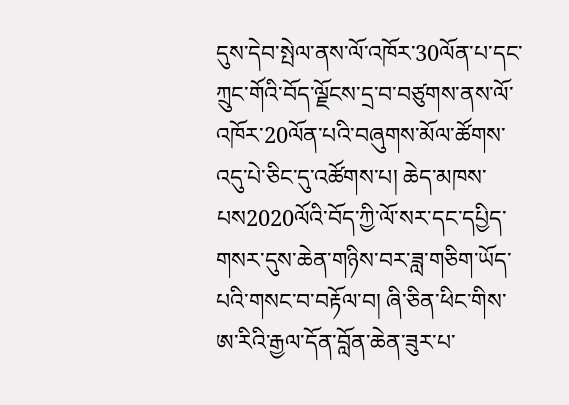དུས་དེབ་སྤེལ་ནས་ལོ་འཁོར་30ལོན་པ་དང་ཀྲུང་གོའི་བོད་ལྗོངས་དྲ་བ་བཙུགས་ནས་ལོ་འཁོར་20ལོན་པའི་བཞུགས་མོལ་ཚོགས་འདུ་པེ་ཅིང་དུ་འཚོགས་པ། ཆེད་མཁས་པས2020ལོའི་བོད་ཀྱི་ལོ་སར་དང་དཔྱིད་གསར་དུས་ཆེན་གཉིས་བར་ཟླ་གཅིག་ཡོད་པའི་གསང་བ་བརྟོལ་བ། ཞི་ཅིན་ཕིང་གིས་ཨ་རིའི་རྒྱལ་དོན་བློན་ཆེན་ཟུར་པ་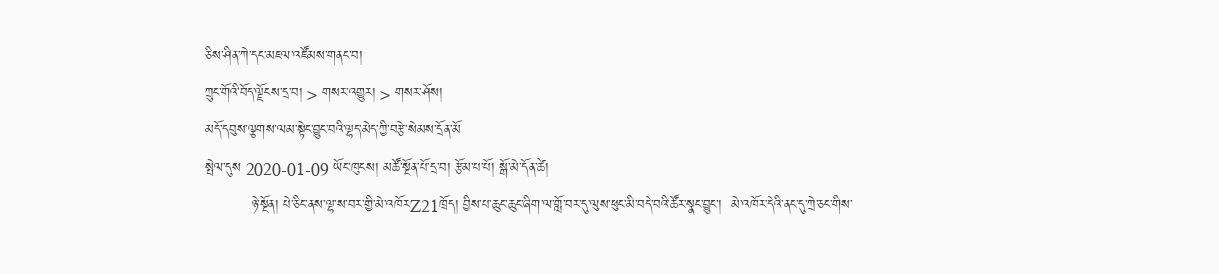ཅིས་ཤིན་ཀེ་དང་མཇལ་འཛོམས་གནང་བ།
ཀྲུང་གོའི་བོད་ལྗོངས་དྲ་བ། > གསར་འགྱུར། > གསར་ཤོས།
མདོ་དབུས་ལྕགས་ལམ་སྟེང་བྱུང་བའི་ལྷད་མེད་ཀྱི་བརྩེ་སེམས་དྲོན་མོ
སྤེལ་དུས 2020-01-09 ཡོང་ཁུངས། མཚོ་སྔོན་པོ་དྲ་བ། རྩོམ་པ་པོ། སྒོ་མེ་དོན་ཚེ།
          ཉེ་སྔོན། པེ་ཅིང་ནས་ལྷ་ས་བར་གྱི་མེ་འཁོརZ21ཁྲོད། བྱིས་པ་ཆུང་ཆུང་ཞིག་ལ་གློ་བར་དུ་ལུས་ཕུང་མི་བདེ་བའི་ཚོར་སྣང་བྱུང་།  མེ་འཁོར་དེའི་ནང་དུ་ཀྲེ་ཅང་གིས་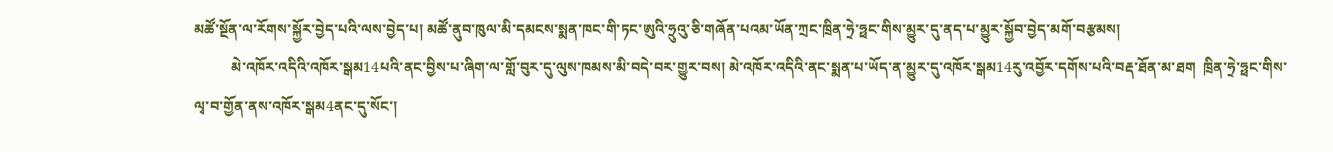མཚོ་སྔོན་ལ་རོགས་སྐྱོར་བྱེད་པའི་ལས་བྱེད་པ། མཚོ་ནུབ་ཁུལ་མི་དམངས་སྨན་ཁང་གི་ཏང་ཨུའི་ཧྲུའུ་ཅི་གཞོན་པའམ་ཡོན་ཀྲང་ཁྲིན་ཧྲེ་ཧྥང་གིས་མྱུར་དུ་ནད་པ་མྱུར་སྐྱོབ་བྱེད་མགོ་བརྩམས།
          མེ་འཁོར་འདིའི་འཁོར་སྒམ14པའི་ནང་བྱིས་པ་ཞིག་ལ་གློ་བུར་དུ་ལུས་ཁམས་མི་བདེ་བར་གྱུར་བས། མེ་འཁོར་འདིའི་ནང་སྨན་པ་ཡོད་ན་མྱུར་དུ་འཁོར་སྒམ14རུ་འབྱོར་དགོས་པའི་བརྡ་ཐོན་མ་ཐག  ཁྲིན་ཧྲེ་ཧྥང་གིས་ལྭ་བ་གྱོན་ནས་འཁོར་སྒམ4ནང་དུ་སོང་།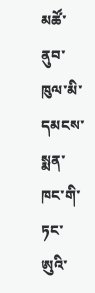མཚོ་ནུབ་ཁུལ་མི་དམངས་སྨན་ཁང་གི་ཏང་ཨུའི་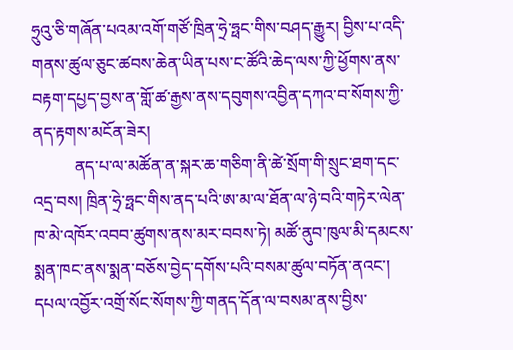ཧྲུའུ་ཅི་གཞོན་པའམ་འགོ་གཙོ་ཁྲིན་ཧྲེ་ཧྥང་གིས་བཤད་རྒྱུར། བྱིས་པ་འདི་གནས་ཚུལ་ཅུང་ཚབས་ཆེན་ཡིན་པས་ང་ཚོའི་ཆེད་ལས་ཀྱི་ཕྱོགས་ནས་བརྟག་དཔྱད་བྱས་ན་གློ་ཚ་རྒྱས་ནས་དབུགས་འབྱིན་དཀའ་བ་སོགས་ཀྱི་ནད་རྟགས་མངོན་ཟེར།
          ནད་པ་ལ་མཚོན་ན་སྐར་ཆ་གཅིག་ནི་ཚེ་སྲོག་གི་སྲུང་ཐག་དང་འདྲ་བས། ཁྲིན་ཧྲེ་ཧྥང་གིས་ནད་པའི་ཨ་མ་ལ་ཐོན་ལ་ཉེ་བའི་གཏེར་ལེན་ཁ་མེ་འཁོར་འབབ་ཚུགས་ནས་མར་བབས་ཏེ། མཚོ་ནུབ་ཁུལ་མི་དམངས་སྨན་ཁང་ནས་སྨན་བཅོས་བྱེད་དགོས་པའི་བསམ་ཚུལ་བཏོན་ནའང་། དཔལ་འབྱོར་འགྲོ་སོང་སོགས་ཀྱི་གནད་དོན་ལ་བསམ་ནས་བྱིས་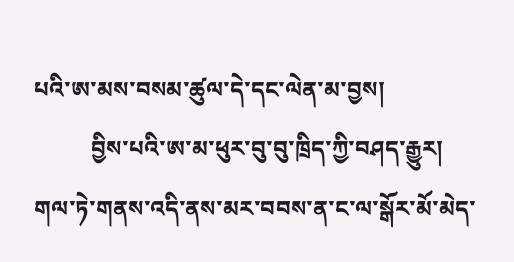པའི་ཨ་མས་བསམ་ཚུལ་དེ་དང་ལེན་མ་བྱས།
          བྱིས་པའི་ཨ་མ་ཕུར་བུ་བུ་ཁྲིད་ཀྱི་བཤད་རྒྱུར། གལ་ཏེ་གནས་འདི་ནས་མར་བབས་ན་ང་ལ་སྒོར་མོ་མེད་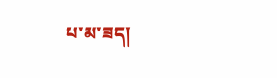པ་མ་ཟད།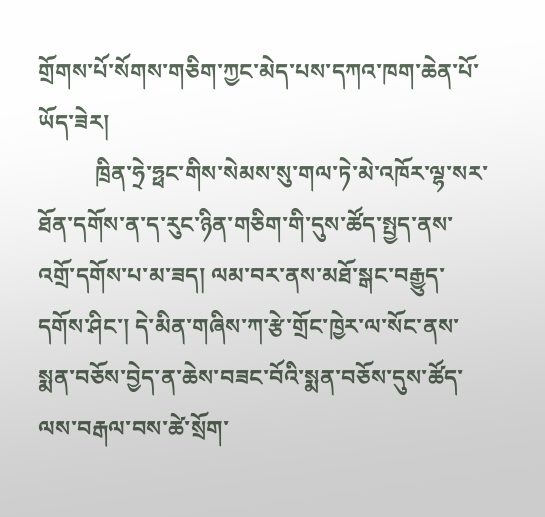གྲོགས་པོ་སོགས་གཅིག་ཀྱང་མེད་པས་དཀའ་ཁག་ཆེན་པོ་ཡོད་ཟེར།
          ཁྲིན་ཧྲེ་ཧྥང་གིས་སེམས་སུ་གལ་ཏེ་མེ་འཁོར་ལྷ་སར་ཐོན་དགོས་ན་ད་རུང་ཉིན་གཅིག་གི་དུས་ཚོད་སྤྱད་ནས་འགྲོ་དགོས་པ་མ་ཟད། ལམ་བར་ནས་མཐོ་སྒང་བརྒྱུད་དགོས་ཤིང་། དེ་མིན་གཞིས་ཀ་རྩེ་གྲོང་ཁྱེར་ལ་སོང་ནས་སྨན་བཅོས་བྱེད་ན་ཆེས་བཟང་བོའི་སྨན་བཅོས་དུས་ཚོད་ལས་བརྒལ་བས་ཚེ་སྲོག་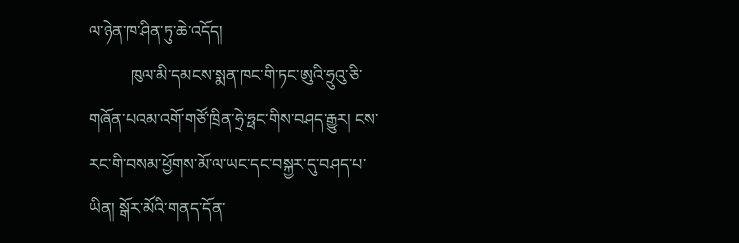ལ་ཉེན་ཁ་ཤིན་ཏུ་ཆེ་འདོད།
          ཁུལ་མི་དམངས་སྨན་ཁང་གི་ཏང་ཨུའི་ཧྲུའུ་ཅི་གཞོན་པའམ་འགོ་གཙོ་ཁྲིན་ཧྲེ་ཧྥང་གིས་བཤད་རྒྱུར། ངས་རང་གི་བསམ་ཕྱོགས་མོ་ལ་ཡང་དང་བསྐྱར་དུ་བཤད་པ་ཡིན། སྒོར་མོའི་གནད་དོན་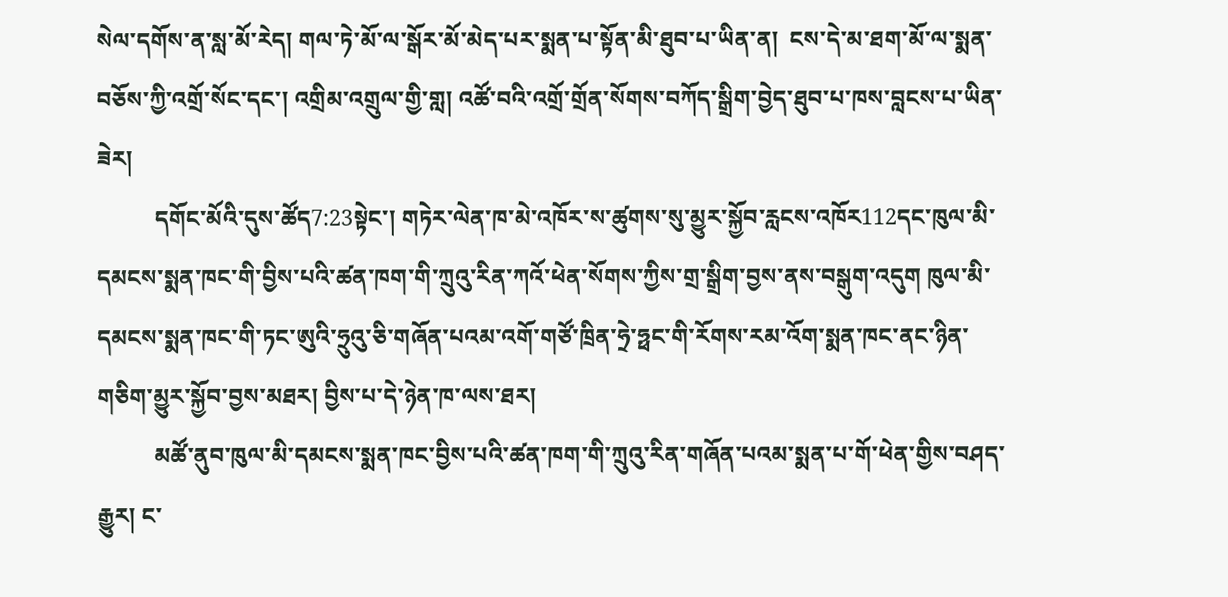སེལ་དགོས་ན་སླ་མོ་རེད། གལ་ཏེ་མོ་ལ་སྒོར་མོ་མེད་པར་སྨན་པ་སྟོན་མི་ཐུབ་པ་ཡིན་ན།  ངས་དེ་མ་ཐག་མོ་ལ་སྨན་བཅོས་ཀྱི་འགྲོ་སོང་དང་། འགྲིམ་འགྲུལ་གྱི་གླ། འཚོ་བའི་འགྲོ་གྲོན་སོགས་བཀོད་སྒྲིག་བྱེད་ཐུབ་པ་ཁས་བླངས་པ་ཡིན་ཟེར།
          དགོང་མོའི་དུས་ཚོད7:23སྟེང་། གཏེར་ལེན་ཁ་མེ་འཁོར་ས་ཚུགས་སུ་མྱུར་སྐྱོབ་རླངས་འཁོར112དང་ཁུལ་མི་དམངས་སྨན་ཁང་གི་བྱིས་པའི་ཚན་ཁག་གི་ཀྲུའུ་རིན་ཀའོ་ཕེན་སོགས་ཀྱིས་གྲ་སྒྲིག་བྱས་ནས་བསྒུག་འདུག ཁུལ་མི་དམངས་སྨན་ཁང་གི་ཏང་ཨུའི་ཧྲུའུ་ཅི་གཞོན་པའམ་འགོ་གཙོ་ཁྲིན་ཧྲེ་ཧྥང་གི་རོགས་རམ་འོག་སྨན་ཁང་ནང་ཉིན་གཅིག་མྱུར་སྐྱོབ་བྱས་མཐར། བྱིས་པ་དེ་ཉེན་ཁ་ལས་ཐར།
          མཚོ་ནུབ་ཁུལ་མི་དམངས་སྨན་ཁང་བྱིས་པའི་ཚན་ཁག་གི་ཀྲུའུ་རིན་གཞོན་པའམ་སྨན་པ་གོ་ཕེན་གྱིས་བཤད་རྒྱུར། ང་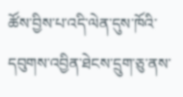ཚོས་བྱིས་པ་འདི་ལེན་དུས་ཁོའི་དབུགས་འབྱིན་ཐེངས་དྲུག་ཅུ་ནས་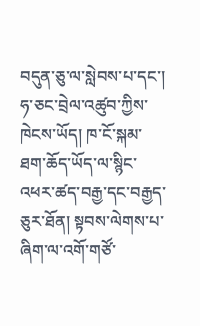བདུན་ཅུ་ལ་སླེབས་པ་དང་། ཧ་ཅང་བྲེལ་འཚུབ་ཀྱིས་ཁེངས་ཡོད། ཁ་ངོ་སྐམ་ཐག་ཆོད་ཡོད་ལ་སྙིང་འཕར་ཚད་བརྒྱ་དང་བརྒྱད་ཅུར་ཐོན། སྟབས་ལེགས་པ་ཞིག་ལ་འགོ་གཙོ་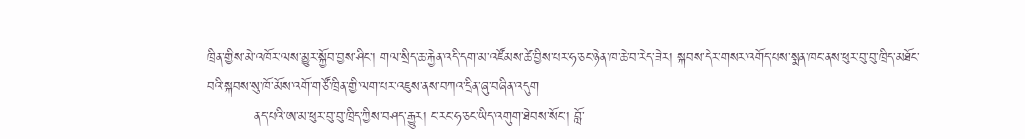ཁྲིན་གྱིས་མེ་འཁོར་ལས་མྱུར་སྐྱོབ་བྱས་ཤིང་། གལ་སྲིད་ཆ་རྐྱེན་འདི་དག་མ་འཛོམས་ཚེ་བྱིས་པར་ཧ་ཅང་ཉེན་ཁ་ཆེ་བ་རེད་ཟེར། སྐབས་དེར་གསར་འགོད་པས་སྨན་ཁང་ནས་ཕུར་བུ་བུ་ཁྲིད་མཐོང་བའི་སྐབས་སུ་ཁོ་མོས་འགོ་གཙོ་ཁྲིན་གྱི་ལག་པར་འཇུས་ནས་བཀའ་དྲིན་ཞུ་བཞིན་འདུག
          ནད་པའི་ཨ་མ་ཕུར་བུ་བུ་ཁྲིད་ཀྱིས་བཤད་རྒྱུར། ང་རང་ཧ་ཅང་ཡིད་འགུག་ཐེབས་སོང་། བློ་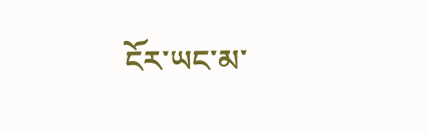ངོར་ཡང་མ་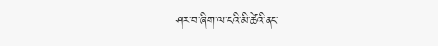ཤར་བ་ཞིག་ལ་ངའི་མི་ཚེའི་ནང་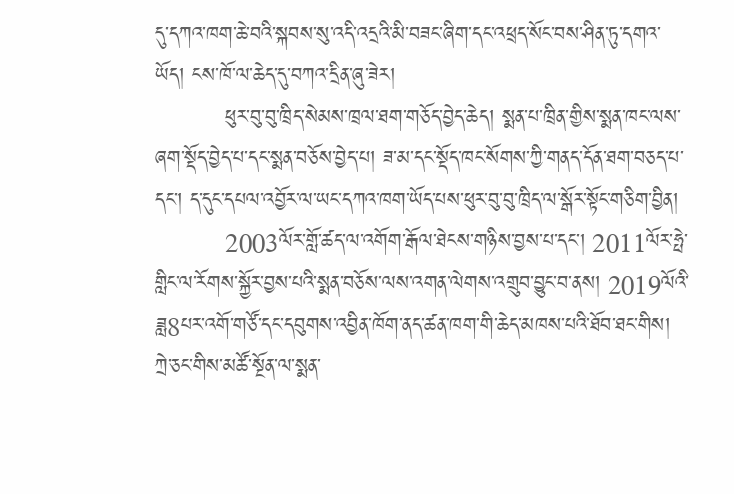དུ་དཀའ་ཁག་ཆེ་བའི་སྐབས་སུ་འདི་འདྲའི་མི་བཟང་ཞིག་དང་འཕྲད་སོང་བས་ཤིན་ཏུ་དགའ་ཡོད། ངས་ཁོ་ལ་ཆེད་དུ་བཀའ་དྲིན་ཞུ་ཟེར།
          ཕུར་བུ་བུ་ཁྲིད་སེམས་ཁྲལ་ཐག་གཅོད་བྱེད་ཆེད། སྨན་པ་ཁྲིན་གྱིས་སྨན་ཁང་ལས་ཞག་སྡོད་བྱེད་པ་དང་སྨན་བཅོས་བྱེད་པ། ཟ་མ་དང་སྡོད་ཁང་སོགས་ཀྱི་གནད་དོན་ཐག་བཅད་པ་དང་། ད་དུང་དཔལ་འབྱོར་ལ་ཡང་དཀའ་ཁག་ཡོད་པས་ཕུར་བུ་བུ་ཁྲིད་ལ་སྒོར་སྟོང་གཅིག་བྱིན།
          2003ལོར་གློ་ཚད་ལ་འགོག་རྒོལ་ཐེངས་གཉིས་བྱས་པ་དང་། 2011ལོར་ཧྥེ་གླིང་ལ་རོགས་སྐྱོར་བྱས་པའི་སྨན་བཅོས་ལས་འགན་ལེགས་འགྲུབ་བྱུང་བ་ནས། 2019ལོའི་ཟླ8པར་འགོ་གཙོ་དང་དབུགས་འབྱིན་ཁོག་ནད་ཚན་ཁག་གི་ཆེད་མཁས་པའི་ཐོབ་ཐང་གིས། ཀྲེ་ཅང་གིས་མཚོ་སྔོན་ལ་སྨན་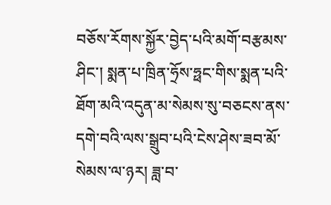བཅོས་རོགས་སྐྱོར་བྱེད་པའི་མགོ་བརྩམས་ཤིང་། སྨན་པ་ཁྲིན་ཧྲོས་ཧྥང་གིས་སྨན་པའི་ཐོག་མའི་འདུན་མ་སེམས་སུ་བཅངས་ནས་དགེ་བའི་ལས་སྒྲུབ་པའི་ངེས་ཤེས་ཟབ་མོ་སེམས་ལ་ཉར། ཟླ་བ་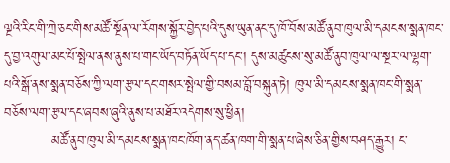ལྔའི་རིང་གི་ཀྲེ་ཅང་གིས་མཚོ་སྔོན་ལ་རོགས་སྐྱོར་བྱེད་པའི་དུས་ཡུན་ནང་དུ་ཁོ་བོས་མཚོ་ནུབ་ཁུལ་མི་དམངས་སྨན་ཁང་དུ་བྱ་འགུལ་མང་པོ་སྤེལ་ནས་ནུས་པ་གང་ཡོད་བཏོན་ཡོད་པ་དང་། དུས་མཚུངས་སུ་མཚོ་ནུབ་ཁུལ་ལ་སྔར་ལ་ལྷག་པའི་སྒོ་ནས་སྨན་བཅོས་ཀྱི་ལག་རྩལ་དང་གསར་སྤེལ་གྱི་བསམ་བློ་བསྐུན་ཏེ། ཁུལ་མི་དམངས་སྨན་ཁང་གི་སྨན་བཅོས་ལག་རྩལ་དང་ཞབས་ཞུའི་ནུས་པ་མཐོར་འདེགས་སུ་ཕྱིན།
          མཚོ་ནུབ་ཁུལ་མི་དམངས་སྨན་ཁང་ཁོག་ནད་ཚན་ཁག་གི་སྨན་པ་ཞེས་ཅིན་གྱིས་བཤད་རྒྱུར། ང་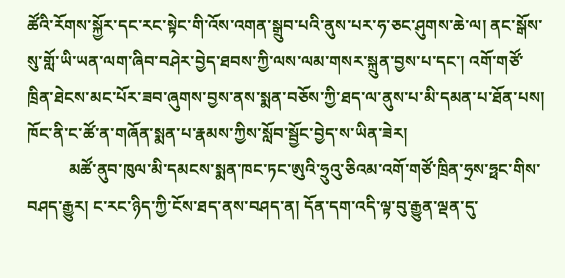ཚོའི་རོགས་སྐྱོར་དང་རང་སྟེང་གི་འོས་འགན་སྒྲུབ་པའི་ནུས་པར་ཧ་ཅང་ཤུགས་ཆེ་ལ། ནང་སྒོས་སུ་གློ་ཡི་ཡན་ལག་ཞིབ་བཤེར་བྱེད་ཐབས་ཀྱི་ལས་ལམ་གསར་སྐྲུན་བྱས་པ་དང་། འགོ་གཙོ་ཁྲིན་ཐེངས་མང་པོར་ཟབ་ཞུགས་བྱས་ནས་སྨན་བཅོས་ཀྱི་ཐད་ལ་ནུས་པ་མི་དམན་པ་ཐོན་པས། ཁོང་ནི་ང་ཚོ་ན་གཞོན་སྨན་པ་རྣམས་ཀྱིས་སློབ་སྦྱོང་བྱེད་ས་ཡིན་ཟེར།
          མཚོ་ནུབ་ཁུལ་མི་དམངས་སྨན་ཁང་ཏང་ཨུའི་ཧྲུའུ་ཅིའམ་འགོ་གཙོ་ཁྲིན་ཧྲས་ཧྥང་གིས་བཤད་རྒྱུར། ང་རང་ཉིད་ཀྱི་ངོས་ཐད་ནས་བཤད་ན། དོན་དག་འདི་ལྟ་བུ་རྒྱུན་ལྡན་དུ་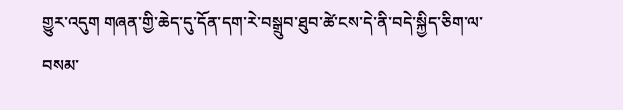གྱུར་འདུག གཞན་གྱི་ཆེད་དུ་དོན་དག་རེ་བསྒྲུབ་ཐུབ་ཚེ་ངས་དེ་ནི་བདེ་སྐྱིད་ཅིག་ལ་བསམ་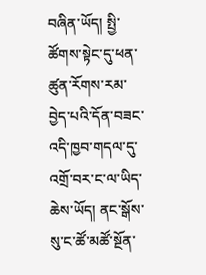བཞིན་ཡོད། སྤྱི་ཚོགས་སྟེང་དུ་ཕན་ཚུན་རོགས་རམ་བྱེད་པའི་དོན་བཟང་འདི་ཁྱབ་གདལ་དུ་འགྲོ་བར་ང་ལ་ཡིད་ཆེས་ཡོད། ནང་སྒོས་སུ་ང་ཚོ་མཚོ་སྔོན་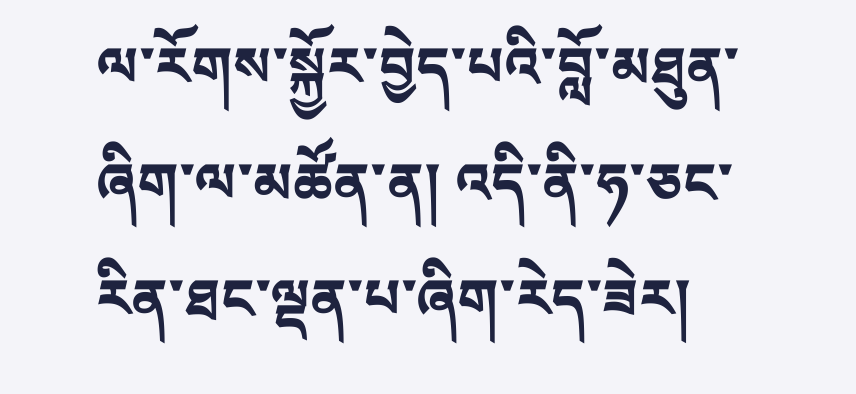ལ་རོགས་སྐྱོར་བྱེད་པའི་བློ་མཐུན་ཞིག་ལ་མཚོན་ན། འདི་ནི་ཧ་ཅང་རིན་ཐང་ལྡན་པ་ཞིག་རེད་ཟེར།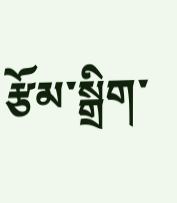རྩོམ་སྒྲིག་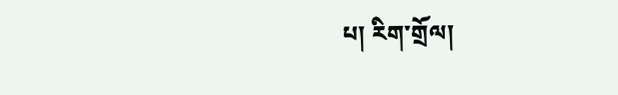པ། རིག་གྲོལ།